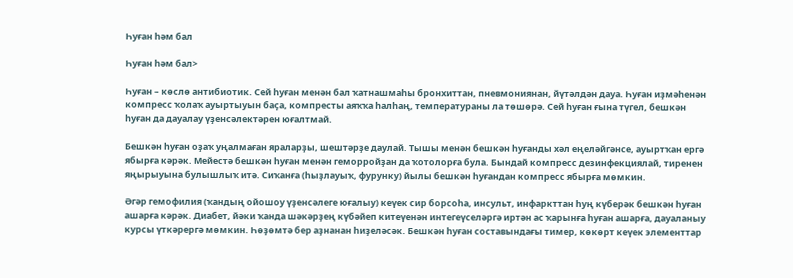Һуған һәм бал

Һуған һәм бал>

Һуған – көслө антибиотик. Сей һуған менән бал ҡатнашмаһы бронхиттан, пневмониянан, йүтәлдән дауа. Һуған иҙмәһенән компресс ҡолаҡ ауыртыуын баҫа, компресты аяҡҡа һалһаң, температураны ла төшөрә. Сей һуған ғына түгел, бешкән һуған да дауалау үҙенсәлектәрен юғалтмай.

Бешкән һуған оҙаҡ уңалмаған яраларҙы, шештәрҙе даулай. Тышы менән бешкән һуғанды хәл еңеләйгәнсе, ауыртҡан ергә ябырға кәрәк. Мейестә бешкән һуған менән геморройҙан да ҡотолорға була. Бындай компресс дезинфекциялай, тиренен яңырыуына булышлыҡ итә. Сиҡанға (һыҙлауыҡ, фурунку) йылы бешкән һуғандан компресс ябырға мөмкин.

Әгәр гемофилия (ҡандың ойошоу үҙенсәлеге юғалыу) кеүек сир борсоһа, инсульт, инфаркттан һуң күберәк бешкән һуған ашарға кәрәк. Диабет, йәки ҡанда шәкәрҙең күбәйеп китеүенән интегеүселәргә иртән ас ҡарынға һуған ашарға, дауаланыу курсы үткәрергә мөмкин. Һөҙөмтә бер аҙнанан һиҙеләсәк. Бешкән һуған составындағы тимер, көкөрт кеүек элементтар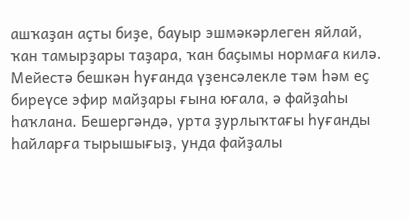ашҡаҙан аҫты биҙе, бауыр эшмәкәрлеген яйлай, ҡан тамырҙары таҙара, ҡан баҫымы нормаға килә. Мейестә бешкән һуғанда үҙенсәлекле тәм һәм еҫ биреүсе эфир майҙары ғына юғала, ә файҙаһы һаҡлана. Бешергәндә, урта ҙурлыҡтағы һуғанды һайларға тырышығыҙ, унда файҙалы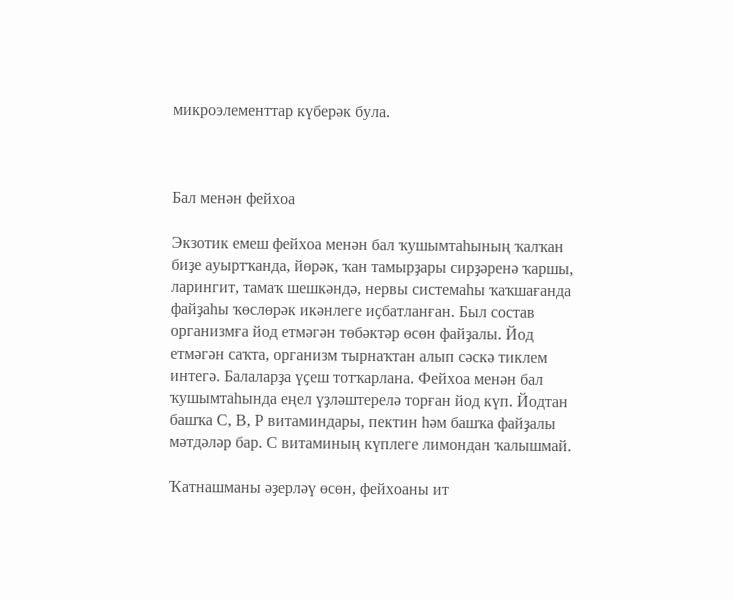микроэлементтар күберәк була.



Бал менән фейхоа

Экзотик емеш фейхоа менән бал ҡушымтаһының ҡалҡан биҙе ауыртҡанда, йөрәк, ҡан тамырҙары сирҙәренә ҡаршы, ларингит, тамаҡ шешкәндә, нервы системаһы ҡаҡшағанда файҙаһы ҡөслөрәк икәнлеге иҫбатланған. Был состав организмға йод етмәгән төбәктәр өсөн файҙалы. Йод етмәгән саҡта, организм тырнаҡтан алып сәскә тиклем интегә. Балаларҙа үҫеш тотҡарлана. Фейхоа менән бал ҡушымтаһында еңел үҙләштерелә торған йод күп. Йодтан башҡа С, В, Р витаминдары, пектин һәм башҡа файҙалы мәтдәләр бар. С витаминың күплеге лимондан ҡалышмай.

Ҡатнашманы әҙерләү өсөн, фейхоаны ит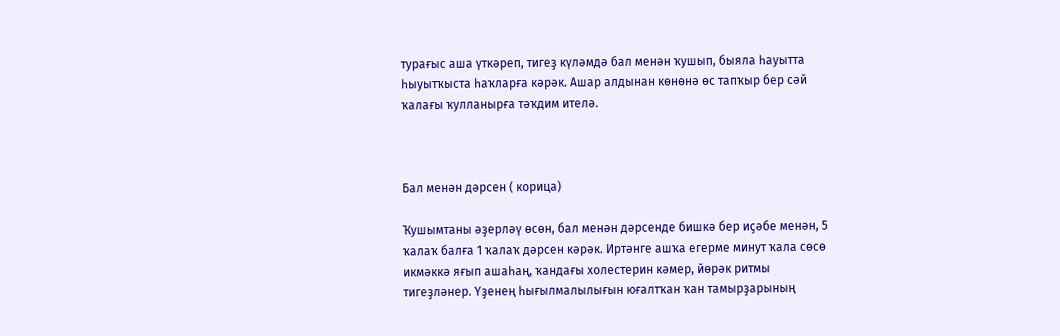турағыс аша үткәреп, тигеҙ күләмдә бал менән ҡушып, быяла һауытта һыуытҡыста һаҡларға кәрәк. Ашар алдынан көнөнә өс тапҡыр бер сәй ҡалағы ҡулланырға тәҡдим ителә.



Бал менән дәрсен ( корица)

Ҡушымтаны әҙерләү өсөн, бал менән дәрсенде бишкә бер иҫәбе менән, 5 ҡалаҡ балға 1 ҡалаҡ дәрсен кәрәк. Иртәнге ашҡа егерме минут ҡала сөсө икмәккә яғып ашаһаң, ҡандағы холестерин кәмер, йөрәк ритмы тигеҙләнер. Үҙенең һығылмалылығын юғалтҡан ҡан тамырҙарының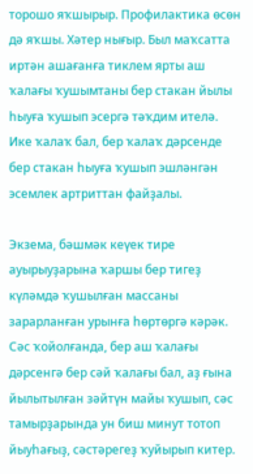торошо яҡшырыр. Профилактика өсөн дә яҡшы. Хәтер нығыр. Был маҡсатта иртән ашағанға тиклем ярты аш ҡалағы ҡушымтаны бер стакан йылы һыуға ҡушып эсергә тәҡдим ителә. Ике ҡалаҡ бал, бер ҡалаҡ дәрсенде бер стакан һыуға ҡушып эшләнгән эсемлек артриттан файҙалы.

Экзема, бәшмәк кеүек тире ауырыуҙарына ҡаршы бер тигеҙ күләмдә ҡушылған массаны зарарланған урынға һөртөргә кәрәк. Сәс ҡойолғанда, бер аш ҡалағы дәрсенгә бер сәй ҡалағы бал, аҙ ғына йылытылған зәйтүн майы ҡушып, сәс тамырҙарында ун биш минут тотоп йыуһағыҙ, сәстәрегеҙ ҡуйырып китер.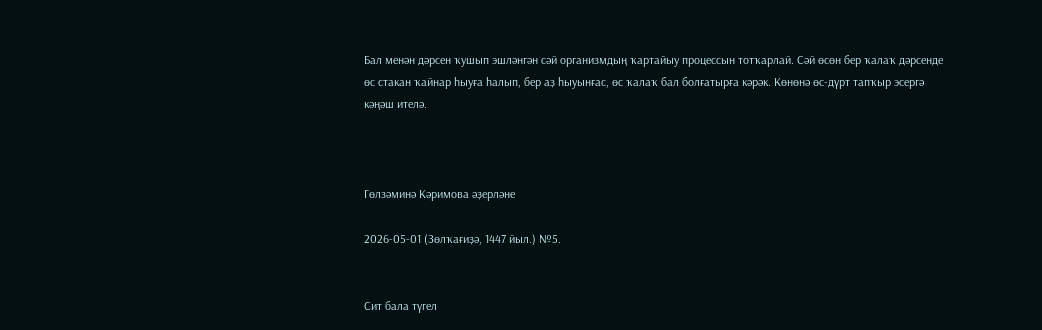Бал менән дәрсен ҡушып эшләнгән сәй организмдың ҡартайыу процессын тотҡарлай. Сәй өсөн бер ҡалаҡ дәрсенде өс стакан ҡайнар һыуға һалып, бер аҙ һыуынғас, өс ҡалаҡ бал болғатырға кәрәк. Көнөнә өс-дүрт тапҡыр эсергә кәңәш ителә.



Гөлзәминә Кәримова әҙерләне

2026-05-01 (Зөлҡағиҙә, 1447 йыл.) №5.


Сит бала түгел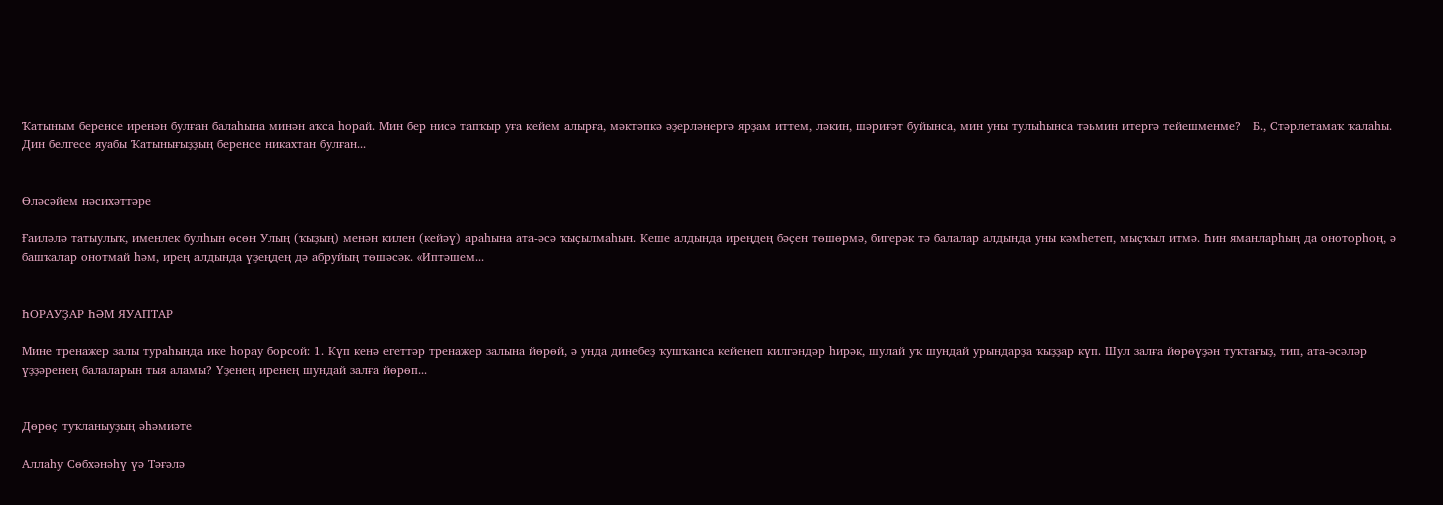Ҡатыным беренсе иренән булған балаһына минән аҡса һорай. Мин бер нисә тапҡыр уға кейем алырға, мәктәпкә әҙерләнергә ярҙам иттем, ләкин, шәриғәт буйынса, мин уны тулыһынса тәьмин итергә тейешменме?   Б., Стәрлетамаҡ ҡалаһы.   Дин белгесе яуабы Ҡатынығыҙҙың беренсе никахтан булған...


Өләсәйем нәсихәттәре

Ғаиләлә татыулыҡ, именлек булһын өсөн Улың (ҡыҙың) менән килен (кейәү) араһына ата-әсә ҡыҫылмаһын. Кеше алдында иреңдең бәҫен төшөрмә, бигерәк тә балалар алдында уны кәмһетеп, мыҫҡыл итмә. Һин яманларһың да оноторһоң, ә башҡалар онотмай һәм, ирең алдында үҙеңдең дә абруйың төшәсәк. «Иптәшем...


ҺОРАУҘАР ҺӘМ ЯУАПТАР

Мине тренажер залы тураһында ике һорау борсой: 1. Күп кенә егеттәр тренажер залына йөрөй, ә унда динебеҙ ҡушҡанса кейенеп килгәндәр һирәк, шулай уҡ шундай урындарҙа ҡыҙҙар күп. Шул залға йөрөүҙән туҡтағыҙ, тип, ата-әсәләр үҙҙәренең балаларын тыя аламы? Үҙенең иренең шундай залға йөрөп...


Дөрөҫ туҡланыуҙың әһәмиәте

Аллаһу Сөбхәнәһү үә Тәғәлә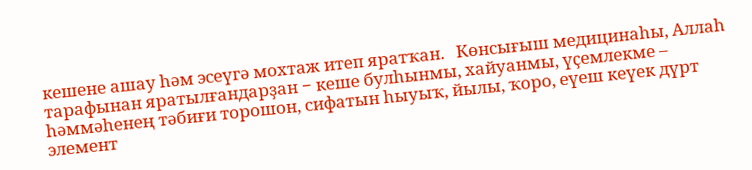кешене ашау һәм эсеүгә мохтаж итеп яратҡан.   Көнсығыш медицинаһы, Аллаһ тарафынан яратылғандарҙан − кеше булһынмы, хайуанмы, үҫемлекме – һәммәһенең тәбиғи торошон, сифатын һыуыҡ, йылы, ҡоро, еүеш кеүек дүрт элемент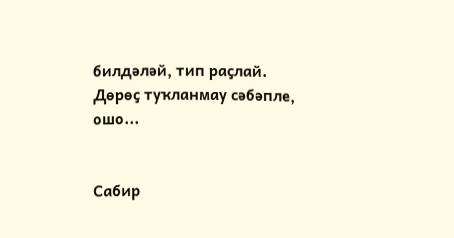билдәләй, тип раҫлай. Дөрөҫ туҡланмау сәбәпле, ошо...


Сабир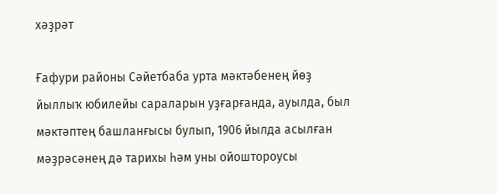хәҙрәт

Ғафури районы Сәйетбаба урта мәктәбенең йөҙ йыллыҡ юбилейы сараларын уҙғарғанда, ауылда, был мәктәптең башланғысы булып, 1906 йылда асылған мәҙрәсәнең дә тарихы һәм уны ойоштороусы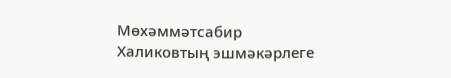Мөхәммәтсабир Халиковтың эшмәкәрлеге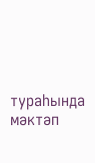тураһында мәктәп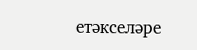етәкселәре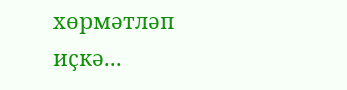хөрмәтләп иҫкә...